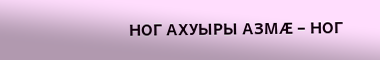НОГ АХУЫРЫ АЗМÆ – НОГ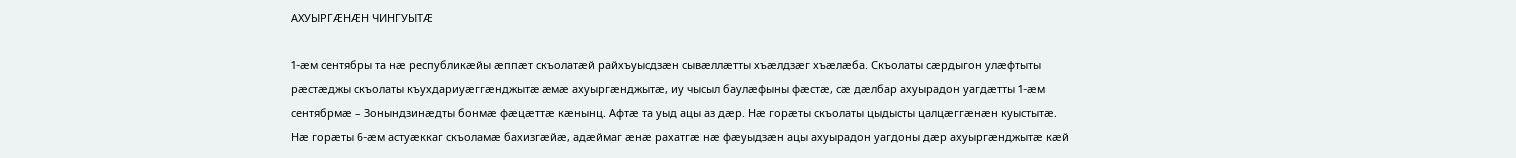АХУЫРГÆНÆН ЧИНГУЫТÆ

1-æм сентябры та нæ республикæйы æппæт скъолатæй райхъуысдзæн сывæллæтты хъæлдзæг хъæлæба. Скъолаты сæрдыгон улæфтыты рæстæджы скъолаты къухдариуæггæнджытæ æмæ ахуыргæнджытæ, иу чысыл баулæфыны фæстæ, сæ дæлбар ахуырадон уагдæтты 1-æм сентябрмæ – Зонындзинæдты бонмæ фæцæттæ кæнынц. Афтæ та уыд ацы аз дæр. Нæ горæты скъолаты цыдысты цалцæггæнæн куыстытæ. Нæ горæты 6-æм астуæккаг скъоламæ бахизгæйæ, адæймаг æнæ рахатгæ нæ фæуыдзæн ацы ахуырадон уагдоны дæр ахуыргæнджытæ кæй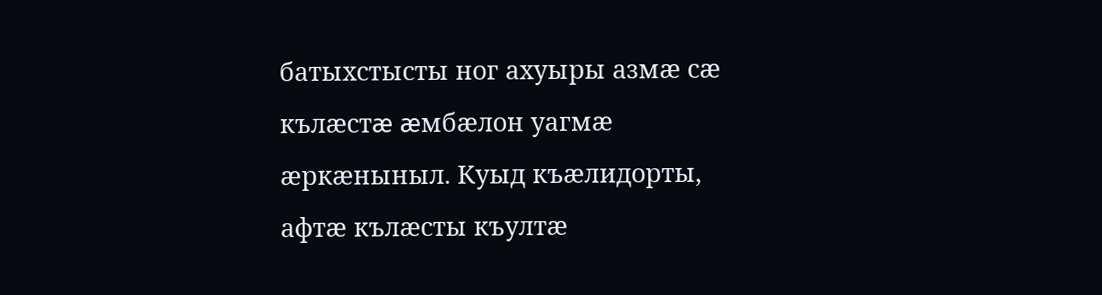батыхстысты ног ахуыры азмæ сæ кълæстæ æмбæлон уагмæ æркæныныл. Куыд къæлидорты, афтæ кълæсты къултæ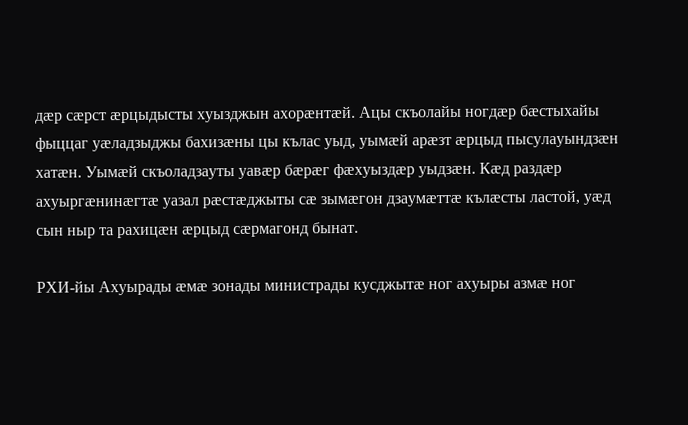дæр сæрст æрцыдысты хуызджын ахорæнтæй. Ацы скъолайы ногдæр бæстыхайы фыццаг уæладзыджы бахизæны цы кълас уыд, уымæй арæзт æрцыд пысулауындзæн хатæн. Уымæй скъоладзауты уавæр бæрæг фæхуыздæр уыдзæн. Кæд раздæр ахуыргæнинæгтæ уазал рæстæджыты сæ зымæгон дзаумæттæ кълæсты ластой, уæд сын ныр та рахицæн æрцыд сæрмагонд бынат.

РХИ-йы Ахуырады æмæ зонады министрады кусджытæ ног ахуыры азмæ ног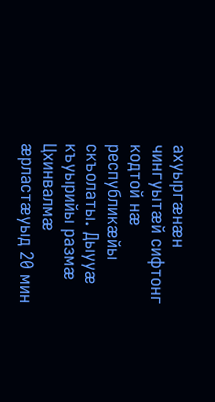ахуыргæнæн чингуытæй сифтонг кодтой нæ республикæйы скъолаты. Дыууæ къуырийы размæ Цхинвалмæ æрластæуыд 20 мин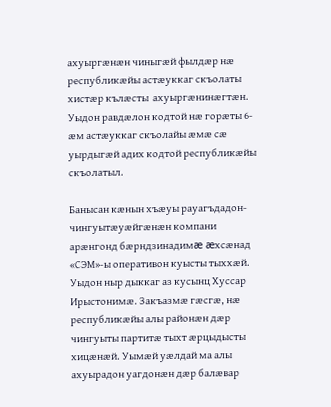ахуыргæнæн чиныгæй фылдæр нæ республикæйы астæуккаг скъолаты хистæр кълæсты  ахуыргæнинæгтæн. Уыдон равдæлон кодтой нæ горæты 6-æм астæуккаг скъолайы æмæ сæ уырдыгæй адих кодтой республикæйы скъолатыл.

Банысан кæнын хъæуы рауагъдадон-чингуытæуæйгæнæн компани арæнгонд бæрндзинадимæ æхсæнад  «СЭМ»-ы оперативон куысты тыххæй. Уыдон ныр дыккаг аз кусынц Хуссар Ирыстонимæ. Закъазмæ гæсгæ, нæ республикæйы алы районæн дæр чингуыты партитæ тыхт æрцыдысты хицæнæй. Уымæй уæлдай ма алы ахуырадон уагдонæн дæр балæвар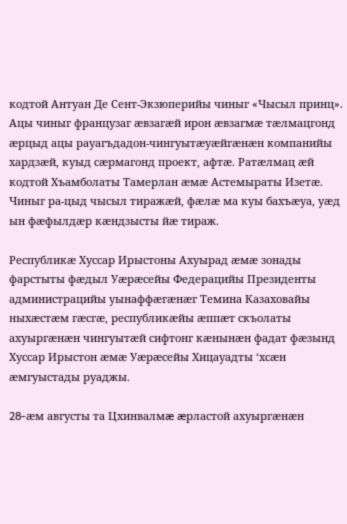кодтой Антуан Де Сент-Экзюперийы чиныг «Чысыл принц». Ацы чиныг французаг æвзагæй ирон æвзагмæ тæлмацгонд æрцыд ацы рауагъдадон-чингуытæуæйгæнæн компанийы хардзæй, куыд сæрмагонд проект, афтæ. Ратæлмац æй кодтой Хъамболаты Тамерлан æмæ Астемыраты Изетæ. Чиныг ра-цыд чысыл тиражæй, фæлæ ма куы бахъæуа, уæд ын фæфылдæр кæндзысты йæ тираж.

Республикæ Хуссар Ирыстоны Ахуырад æмæ зонады фарстыты фæдыл Уæрæсейы Федерацийы Президенты администрацийы уынаффæгæнæг Темина Казаховайы ныхæстæм гæсгæ, республикæйы æппæт скъолаты ахуыргæнæн чингуытæй сифтонг кæнынæн фадат фæзынд Хуссар Ирыстон æмæ Уæрæсейы Хицауадты ‘хсæн æмгуыстады руаджы.

28-æм августы та Цхинвалмæ æрластой ахуыргæнæн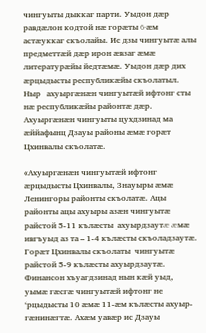чингуыты дыккаг парти. Уыдон дæр равдæлон кодтой нæ горæты 6-æм астæуккаг скъолайы. Ис дзы чингуытæ алы предметтæй дæр ирон æвзаг æмæ литературæйы йедтæмæ. Уыдон дæр дих æрцыдысты республикæйы скъолатыл. Ныр   ахуыргæнæн чингуытæй ифтонг сты нæ республикæйы районтæ дæр. Ахуыргæнæн чингуыты цухдзинад ма æййафынц Дзауы районы æмæ горæт Цхинвалы скъолатæ.

«Ахуыргæнæн чингуытæй ифтонг æрцыдысты Цхинвалы, Знауыры æмæ Ленингоры районты скъолатæ. Ацы районты ацы ахуыры азæн чингуытæ райстой 5-11 кълæсты  ахуырдзаутæ æмæ ивгъуыд аз та – 1-4 кълæсты скъоладзаутæ. Горæт Цхинвалы скъолаты  чингуытæ райстой 5-9 кълæсты ахуырдзаутæ. Финансон хъуагдзинад нын кæй уыд, уымæ гæсгæ чингуытæй ифтонг не ‘рцыдысты 10 æмæ 11-æм кълæсты ахуыр-гæнинæгтæ. Ахæм уавæр ис Дзауы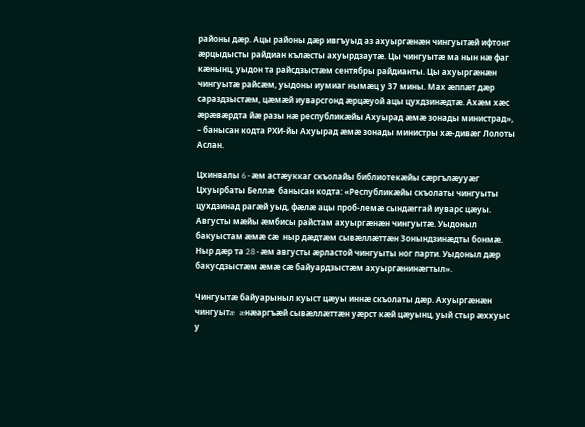районы дæр. Ацы районы дæр ивгъуыд аз ахуыргæнæн чингуытæй ифтонг æрцыдысты райдиан кълæсты ахуырдзаутæ. Цы чингуытæ ма нын нæ фаг кæнынц, уыдон та райсдзыстæм сентябры райдианты. Цы ахуыргæнæн чингуытæ райсæм, уыдоны иумиаг нымæц у 37 мины. Мах æппæт дæр сараздзыстæм, цæмæй иуварсгонд æрцæуой ацы цухдзинæдтæ. Ахæм хæс æрæвæрдта йæ разы нæ республикæйы Ахуырад æмæ зонады министрад», – банысан кодта РХИ-йы Ахуырад æмæ зонады министры хæ-дивæг Лолоты Аслан.

Цхинвалы 6-æм астæуккаг скъолайы библиотекæйы сæргълæууæг Цхуырбаты Беллæ  банысан кодта: «Республикæйы скъолаты чингуыты цухдзинад рагæй уыд, фæлæ ацы проб-лемæ сындæггай иуварс цæуы. Августы мæйы æмбисы райстам ахуыргæнæн чингуытæ. Уыдоныл бакуыстам æмæ сæ  ныр дæдтæм сывæллæттæн Зонындзинæдты бонмæ. Ныр дæр та 28-æм августы æрластой чингуыты ног парти. Уыдоныл дæр бакусдзыстæм æмæ сæ байуардзыстæм ахуыргæнинæгтыл».

Чингуытæ байуарыныл куыст цæуы иннæ скъолаты дæр. Ахуыргæнæн чингуытæ æнæаргъæй сывæллæттæн уæрст кæй цæуынц, уый стыр æххуыс у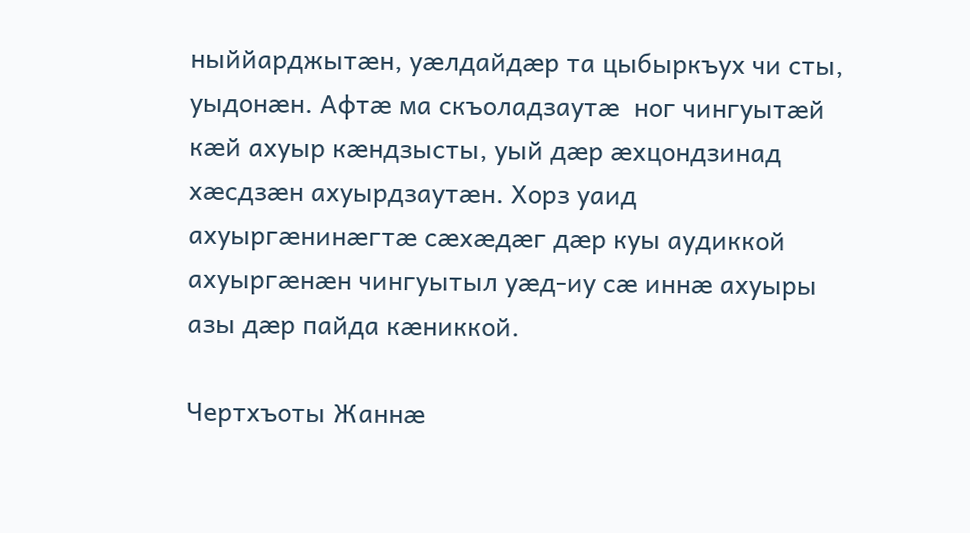ныййарджытæн, уæлдайдæр та цыбыркъух чи сты, уыдонæн. Афтæ ма скъоладзаутæ  ног чингуытæй кæй ахуыр кæндзысты, уый дæр æхцондзинад хæсдзæн ахуырдзаутæн. Хорз уаид ахуыргæнинæгтæ сæхæдæг дæр куы аудиккой  ахуыргæнæн чингуытыл уæд-иу сæ иннæ ахуыры азы дæр пайда кæниккой.

Чертхъоты Жаннæ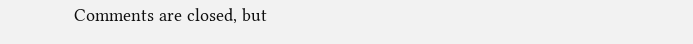Comments are closed, but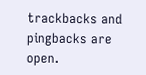trackbacks and pingbacks are open.